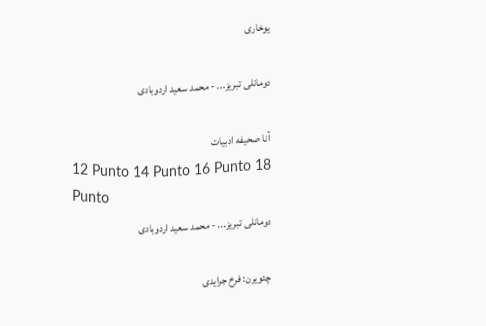یوخاری

دومانلی تبریز... - محمد سعید اردوبادی

آنا صحیفه ادبیات
12 Punto 14 Punto 16 Punto 18 Punto
دومانلی تبریز... - محمد سعید اردوبادی

چئویرن: فرخ جرایدی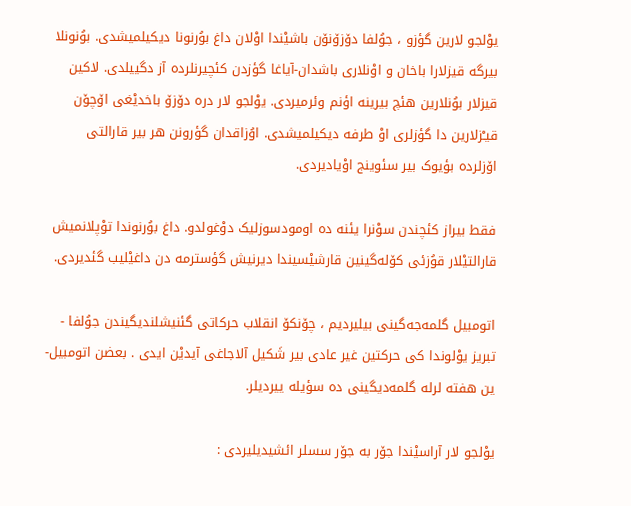یوْلجو لارین گؤزو ، جوُلفا دۆزۆنۆن باشیْندا اوْلان داغ بوُرنونا دیکیلمیشدی. بوُنونلا بیرگه قیزلارا باخان و اوْنلاری باشدان-آیاغا گؤزدن کئچیرنلرده آز دگییلدی. لاکین قیزلار بوُنلارین هئچ بیرینه اؤنم وئرمیردی. یوْلجو لار دره دۆزۆ باخدیْغی اۆچۆن قیـْزلارین دا گؤزلری اوْ طرفه دیکیلمیشدی. اوُزاقدان گؤرونن هر بیر قارالتی اۆزلرده بؤیوک بیر سئوینج اوْیادیردی.

فقط بیراز کئچندن سوْنرا یئنه ده اومودسوزلیک دوْغولدو. داغ بوُرنوندا توْپلانمیش قارالتیْلار قوُزئی کۆله‌گینین قارشیْسیندا دیرنیش گؤسترمه دن داغیْلیب گئدیردی.

اتومبیل گلمه‌جه‌گینی بیلیردیم ، چۆنکۆ انقلاب حرکاتی گئنیشلندیگیندن جوُلفا - تبریز یوْلوندا کی حرکتین غیر عادی بیر شَکیل آلاجاغی آیدیْن ایدی . بعضن اتومبیل-ین هفته لرله گلمه‌دیگینی ده سؤیله ییردیلر.

یوْلجو لار آراسیْندا جۆر به جۆر سسلر ائشیدیلیردی :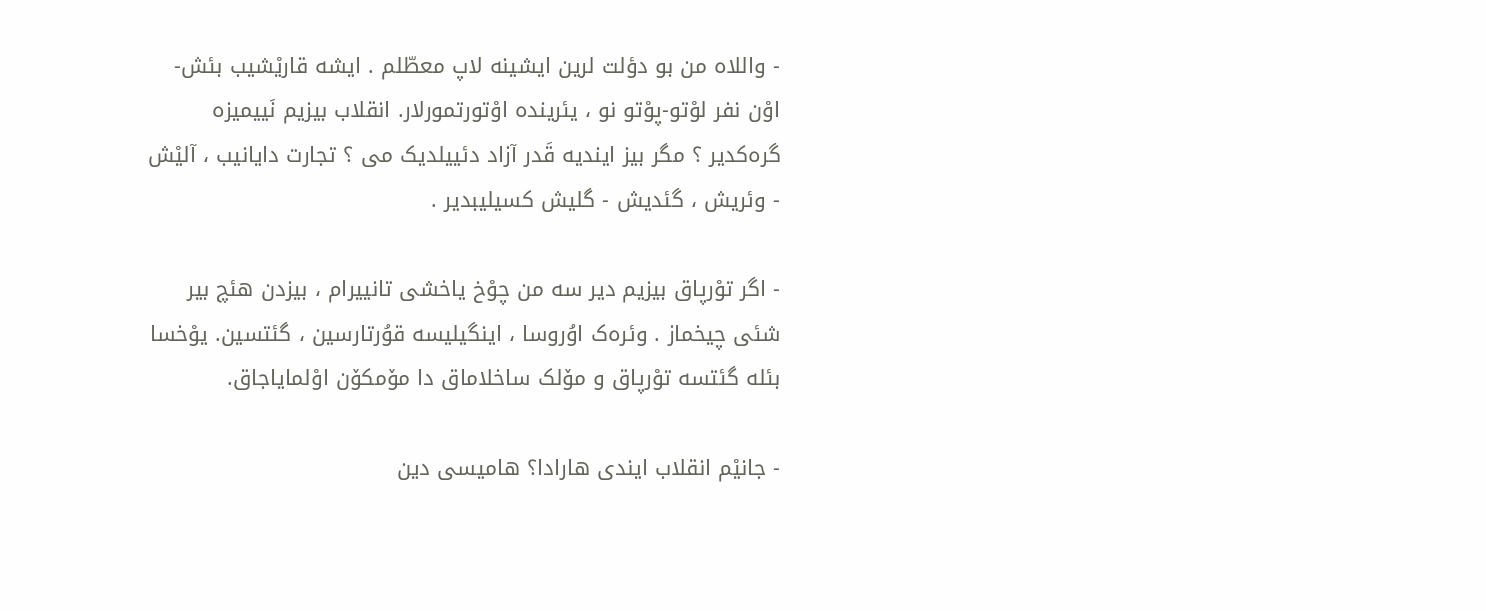- واللاه من بو دؤلت لرین ایشینه لاپ معطّلم . ایشه قاریْشیب بئش-اوْن نفر لوْتو-پوْتو نو ، یئرینده اوْتورتمورلار. انقلاب بیزیم نَییمیزه گره‌کدیر ؟ مگر بیز ایندیه قَدر آزاد دئییلدیک می ؟ تجارت دایانیب ، آلیْش - وئریش ، گئدیش - گلیش کسیلیبدیر .

- اگر توْرپاق بیزیم دیر سه من چوْخ یاخشی تانییرام ، بیزدن هئچ بیر شئی چیخماز . وئره‌ک اوُروسا ، اینگیلیسه قوُرتارسین ، گئتسین. یوْخسا بئله گئتسه توْرپاق و مۆلک ساخلاماق دا مۆمکۆن اوْلمایاجاق.

- جانیْم انقلاب ایندی هارادا؟ هامیسی دین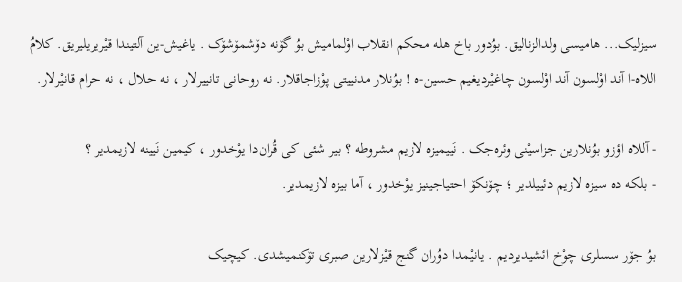سیزلیک... هامیسی ولدالزنالیق. بوُدور باخ هله محکم انقلاب اوْلمامیش بوُ گۆنه دۆشمۆشۆک . یاغیش-ین آلتیندا قیْریریلیریق. کلامُ اللاه-ا آند اوْلسون آند اوْلسون چاغیْردیغیم حسین-ه ! بوُنلار مدنییتی پوْزاجاقلار. نه روحانی تانییرلار ، نه حلال ، نه حرام قانیْرلار.

- آللاه اؤزو بوُنلارین جزاسیْنی وئره‌جک . نَییمیزه لازیم مشروطه ؟ بیر شئی کی قُران‌دا یوْخدور ، کیمین نَیینه لازیمدیر ؟
- بلکه ده سیزه لازیم دئییلدیر ؛ چۆنکۆ احتیاجینیز یوْخدور ، آما بیزه لازیمدیر.

بوُ جۆر سسلری چوْخ ائشیدیردیم . یانیْمدا دوُران گنج قیْزلارین صبری تۆکنمیشدی. کیچیک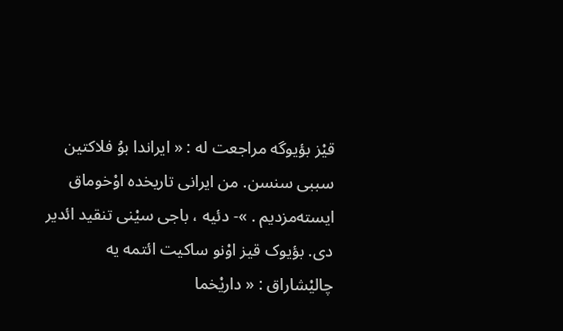قیْز بؤیوگه مراجعت له : « ایراندا بوُ فلاکتین سببی سنسن. من ایرانی تاریخده اوْخوماق ایسته‌مزدیم . »- دئیه ، باجی سیْنی تنقید ائدیر دی. بؤیوک قیز اوْنو ساکیت ائتمه یه چالیْشاراق : « داریْخما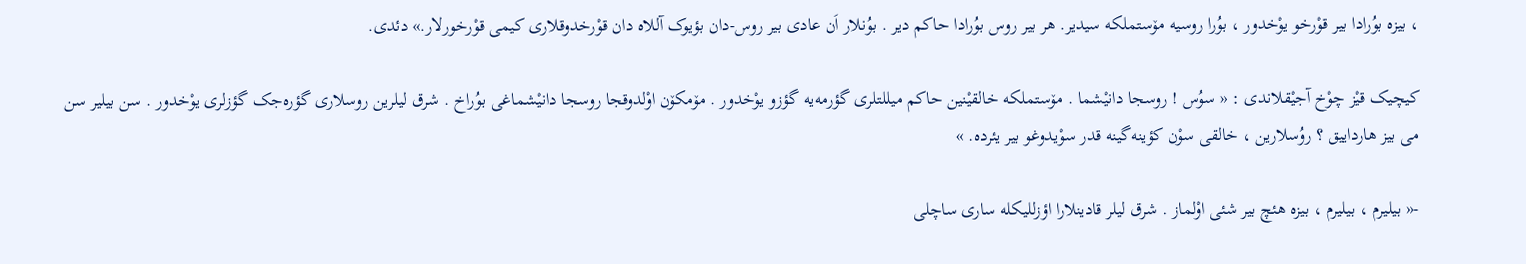، بیزه بوُرادا بیر قوْرخو یوْخدور ، بوُرا روسیه مۆستملکه سیدیر. هر بیر روس بوُرادا حاکم دیر . بوُنلار اَن عادی بیر روس-دان بؤیوک آللاه دان قوْرخدوقلاری کیمی قوْرخورلار.» دئدی.

کیچیک قیْز چوْخ آجیْقلاندی : « سوُس ! روسجا دانیْشما . مۆستملکه خالقیْنین حاکم میللتلری گؤرمه‌یه گؤزو یوْخدور . مۆمکۆن اوْلدوقجا روسجا دانیْشماغی بوُراخ . شرق لیلرین روسلاری گؤره‌جک گؤزلری یوْخدور . سن بیلیر سن می بیز هارداییق ؟ روُسلارین ، خالقی سوْن کؤینه‌گینه قدر سوْیدوغو بیر یئرده. »

-« بیلیرم ، بیلیرم ، بیزه هئچ بیر شئی اوْلماز . شرق لیلر قادینلارا اؤزللیکله ساری ساچلی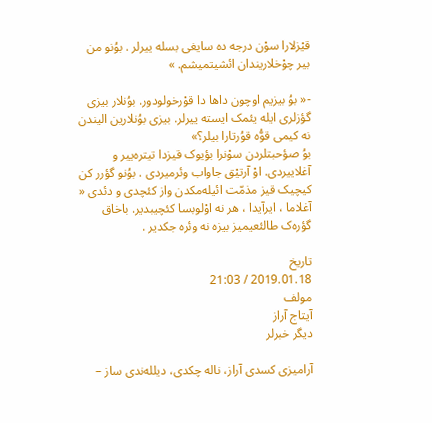قیْزلارا سوْن درجه ده سایغی بسله ییرلر . بوُنو من بیر چوْخلاریندان ائشیتمیشم. »

-« بوُ بیزیم اوچون داها دا قوْرخولودور. بوُنلار بیزی گؤزلری ایله یئمک ایسته ییرلر. بیزی بوُنلارین الیندن نه کیمی قوُّه قوُرتارا بیلر؟»
بوُ صؤحبتلردن سوْنرا بؤیوک قیزدا تیتره‌ییر و آغلاییردی. اوْ آرتیْق جاواب وئرمیردی . بوُنو گؤرر کن کیچیک قیز مذمّت ائیله‌مکدن واز کئچدی و دئدی « آغلاما ، ایرآیدا ، هر نه اوْلوبسا کئچیبدیر. باخاق گؤره‌ک طالئعیمیز بیزه نه وئره جکدیر .

تاریخ
2019.01.18 / 21:03
مولف
آیتاج آراز
دیگر خبرلر

آرامیزی کسدی آراز، ناله چکدی، دیلله‌ندی ساز –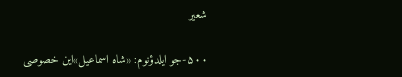شعیر

۵۰۰-جو ایلدؤنوم: «شاه اسماعیل»این خصوصی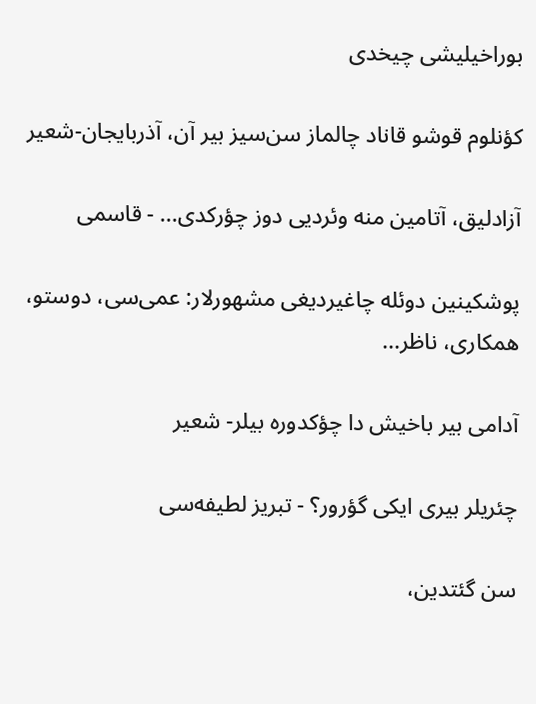بوراخیلیشی چیخدی

کؤنلوم قوشو قاناد چالماز سن‌سیز بیر آن، آذربایجان-شعیر

آزادلیق، آتامین منه وئردیی دوز چؤرکدی... - قاسمی

پوشکینین دوئله چاغیردیغی مشهورلار: عمی‌سی، دوستو، همکاری، ناظر...

آدامی بیر باخیش دا چؤکدوره بیلر- شعیر

چئریلر بیری ایکی گؤرور؟ - تبریز لطیفه‌سی

سن گئتدین،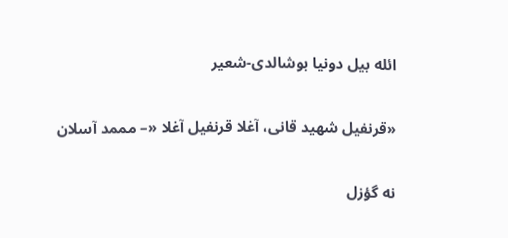ائله بیل دونیا بوشالدی-شعیر

«قرنفیل شهید قانی، آغلا قرنفیل آغلا «– مممد آسلان

نه گؤزل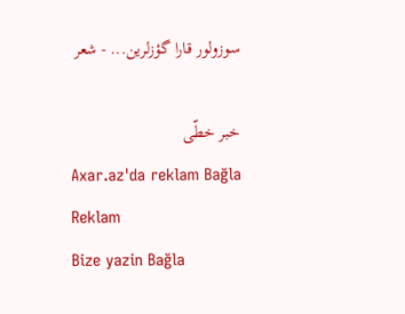سوزولور قارا گؤزلرین... - شعر

خبر خطّی
Axar.az'da reklam Bağla
Reklam
Bize yazin Bağla